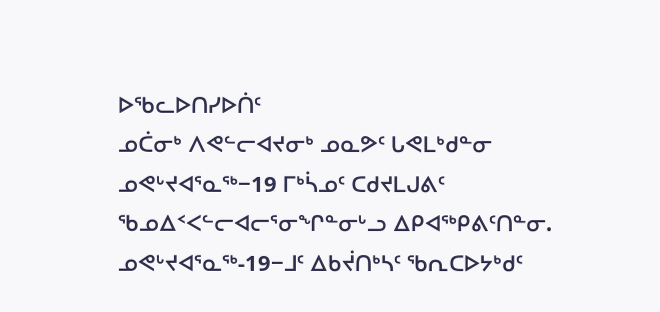ᐅᖃᓚᐅᑎᓯᐅᑏᑦ
ᓄᑖᓂᒃ ᐱᕙᓪᓕᐊᔪᓂᒃ ᓄᓇᕗᑦ ᒐᕙᒪᒃᑯᓐᓂ ᓄᕙᒡᔪᐊᕐᓇᖅ−19 ᒥᒃᓵᓄᑦ ᑕᑯᔪᒪᒍᕕᑦ ᖃᓄᐃᑉᐸᓪᓕᐊᓕᕐᓂᖏᓐᓂᒡᓗ ᐃᑭᐊᖅᑭᕕᑦᑎᓐᓂ. ᓄᕙᒡᔪᐊᕐᓇᖅ-19−ᒧᑦ ᐃᑲᔫᑎᒃᓴᑦ ᖃᕆᑕᐅᔭᒃᑯᑦ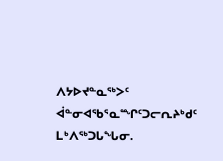ᐱᔭᐅᔪᓐᓇᖅᐳᑦ ᐋᓐᓂᐊᖃᕐᓇᙱᑦᑐᓕᕆᔨᒃᑯᑦ ᒪᒃᐱᖅᑐᒐᖓᓂ.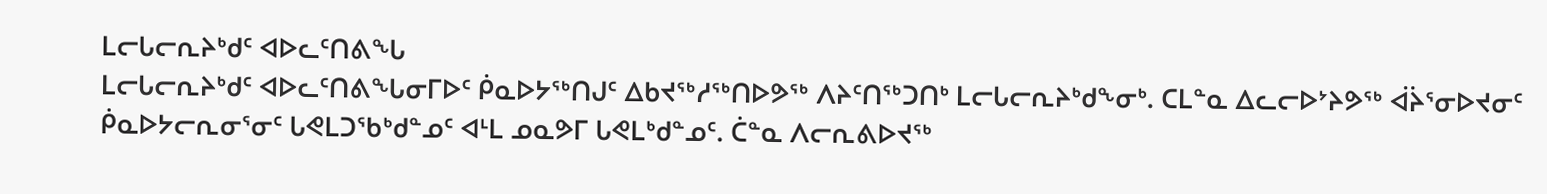ᒪᓕᒐᓕᕆᔨᒃᑯᑦ ᐊᐅᓚᑦᑎᕕᖓ
ᒪᓕᒐᓕᕆᔨᒃᑯᑦ ᐊᐅᓚᑦᑎᕕᖓᓂᒥᐅᑦ ᑮᓇᐅᔭᖅᑎᒍᑦ ᐃᑲᔪᖅᓱᖅᑎᐅᕗᖅ ᐱᔨᑦᑎᖅᑐᑎᒃ ᒪᓕᒐᓕᕆᔨᒃᑯᖕᓂᒃ. ᑕᒪᓐᓇ ᐃᓚᓕᐅᔾᔨᕗᖅ ᐋᔩᕐᓂᐅᔪᓂᑦ ᑮᓇᐅᔭᓕᕆᓂᕐᓂᑦ ᒐᕙᒪᑐᖃᒃᑯᓐᓄᑦ ᐊᒻᒪ ᓄᓇᕗᒥ ᒐᕙᒪᒃᑯᓐᓄᑦ. ᑖᓐᓇ ᐱᓕᕆᕕᐅᔪᖅ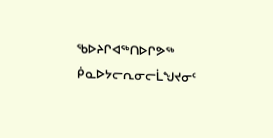ᖃᐅᔨᒋᐊᖅᑎᐅᒋᕗᖅ ᑮᓇᐅᔭᓕᕆᓂᓕᒫᖑᔪᓂᑦ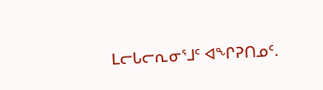ᒪᓕᒐᓕᕆᓂᕐᒧᑦ ᐊᖏᕈᑎᓄᑦ.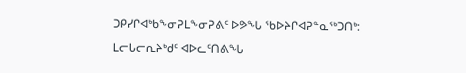ᑐᑭᓯᒋᐊᒃᑲᖕᓂᕈᒪᖕᓂᕈᕕᑦ ᐅᕗᖓ ᖃᐅᔨᒋᐊᕈᓐᓇᖅᑐᑎᒃ:
ᒪᓕᒐᓕᕆᔨᒃᑯᑦ ᐊᐅᓚᑦᑎᕕᖓ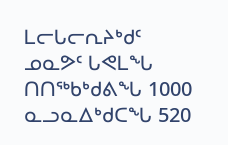ᒪᓕᒐᓕᕆᔨᒃᑯᑦ
ᓄᓇᕗᑦ ᒐᕙᒪᖓ
ᑎᑎᖅᑲᒃᑯᕕᖓ 1000 ᓇᓗᓇᐃᒃᑯᑕᖓ 520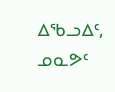ᐃᖃᓗᐃᑦ, ᓄᓇᕗᑦ